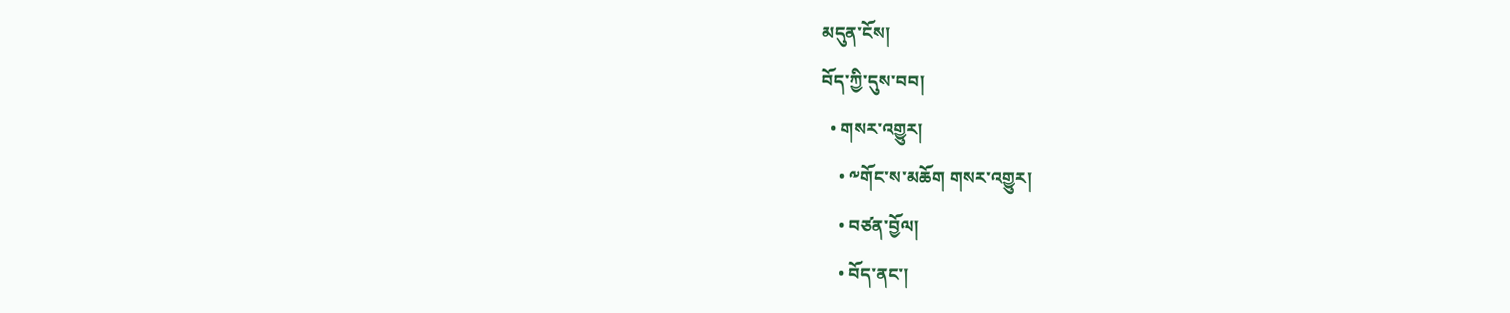མདུན་ངོས།
བོད་ཀྱི་དུས་བབ།
  • གསར་འགྱུར།
    • ༸གོང་ས་མཆོག གསར་འགྱུར།
    • བཙན་བྱོལ།
    • བོད་ནང་།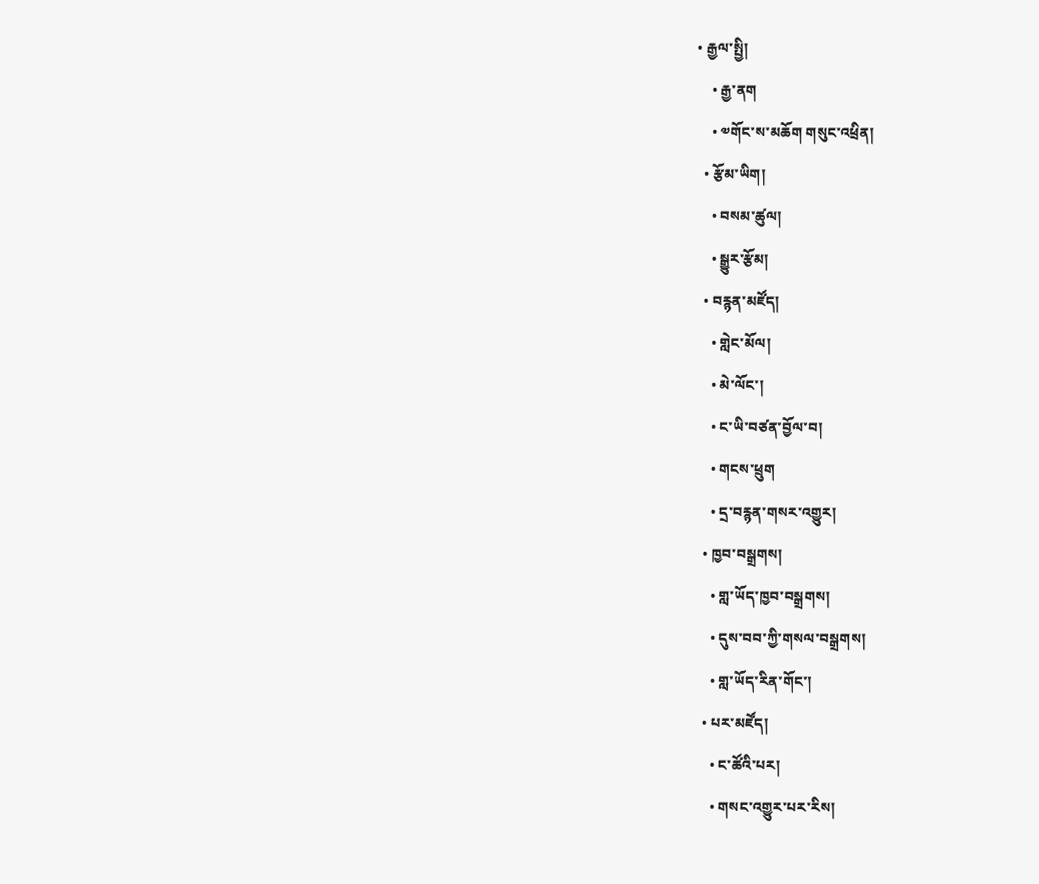• རྒྱལ་སྤྱི།
    • རྒྱ་ནག
    • ༧གོང་ས་མཆོག གསུང་འཕྲིན།
  • རྩོམ་ཡིག།
    • བསམ་ཚུལ།
    • སྒྱུར་རྩོམ།
  • བརྙན་མཛོད།
    • གླེང་མོལ།
    • མེ་ལོང་།
    • ང་ཡི་བཙན་བྱོལ་བ།
    • གངས་ཕྲུག
    • དྲ་བརྙན་གསར་འགྱུར།
  • ཁྱབ་བསྒྲགས།
    • གླ་ཡོད་ཁྱབ་བསྒྲགས།
    • དུས་བབ་ཀྱི་གསལ་བསྒྲགས།
    • གླ་ཡོད་རིན་གོང་།
  • པར་མཛོད།
    • ང་ཚོའི་པར།
    • གསང་འགྱུར་པར་རིས།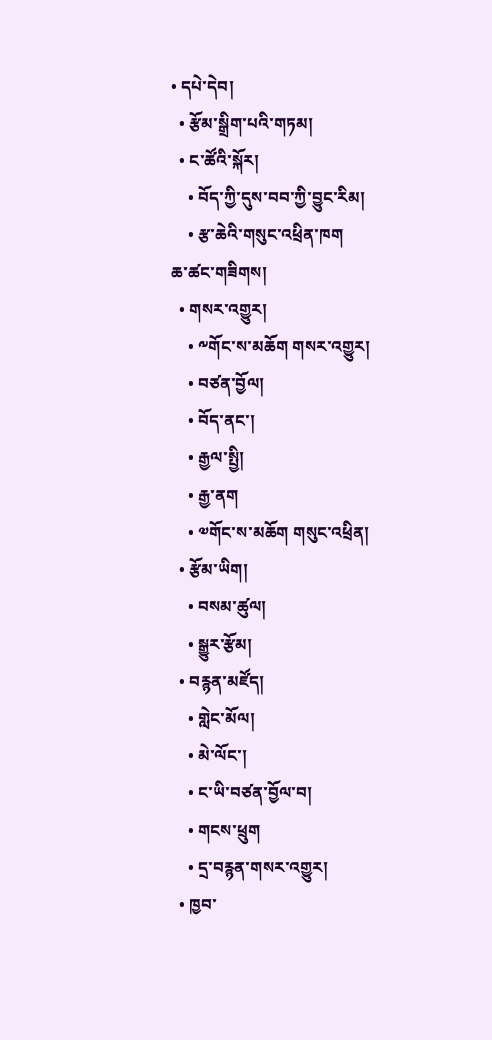• དཔེ་དེབ།
  • རྩོམ་སྒྲིག་པའི་གཏམ།
  • ང་ཚོའི་སྐོར།
    • བོད་ཀྱི་དུས་བབ་ཀྱི་བྱུང་རིམ།
    • རྩ་ཆེའི་གསུང་འཕྲིན་ཁག
ཆ་ཚང་གཟིགས།
  • གསར་འགྱུར།
    • ༸གོང་ས་མཆོག གསར་འགྱུར།
    • བཙན་བྱོལ།
    • བོད་ནང་།
    • རྒྱལ་སྤྱི།
    • རྒྱ་ནག
    • ༧གོང་ས་མཆོག གསུང་འཕྲིན།
  • རྩོམ་ཡིག།
    • བསམ་ཚུལ།
    • སྒྱུར་རྩོམ།
  • བརྙན་མཛོད།
    • གླེང་མོལ།
    • མེ་ལོང་།
    • ང་ཡི་བཙན་བྱོལ་བ།
    • གངས་ཕྲུག
    • དྲ་བརྙན་གསར་འགྱུར།
  • ཁྱབ་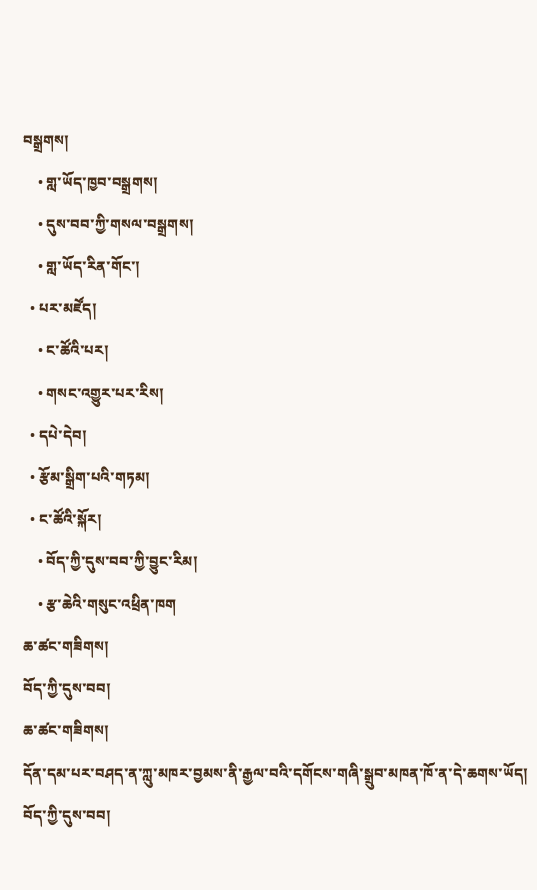བསྒྲགས།
    • གླ་ཡོད་ཁྱབ་བསྒྲགས།
    • དུས་བབ་ཀྱི་གསལ་བསྒྲགས།
    • གླ་ཡོད་རིན་གོང་།
  • པར་མཛོད།
    • ང་ཚོའི་པར།
    • གསང་འགྱུར་པར་རིས།
  • དཔེ་དེབ།
  • རྩོམ་སྒྲིག་པའི་གཏམ།
  • ང་ཚོའི་སྐོར།
    • བོད་ཀྱི་དུས་བབ་ཀྱི་བྱུང་རིམ།
    • རྩ་ཆེའི་གསུང་འཕྲིན་ཁག
ཆ་ཚང་གཟིགས།
བོད་ཀྱི་དུས་བབ།
ཆ་ཚང་གཟིགས།
དོན་དམ་པར་བཤད་ན་ཀླུ་མཁར་བྱམས་ནི་རྒྱལ་བའི་དགོངས་གཞི་སྒྲུབ་མཁན་ཁོ་ན་དེ་ཆགས་ཡོད།
བོད་ཀྱི་དུས་བབ།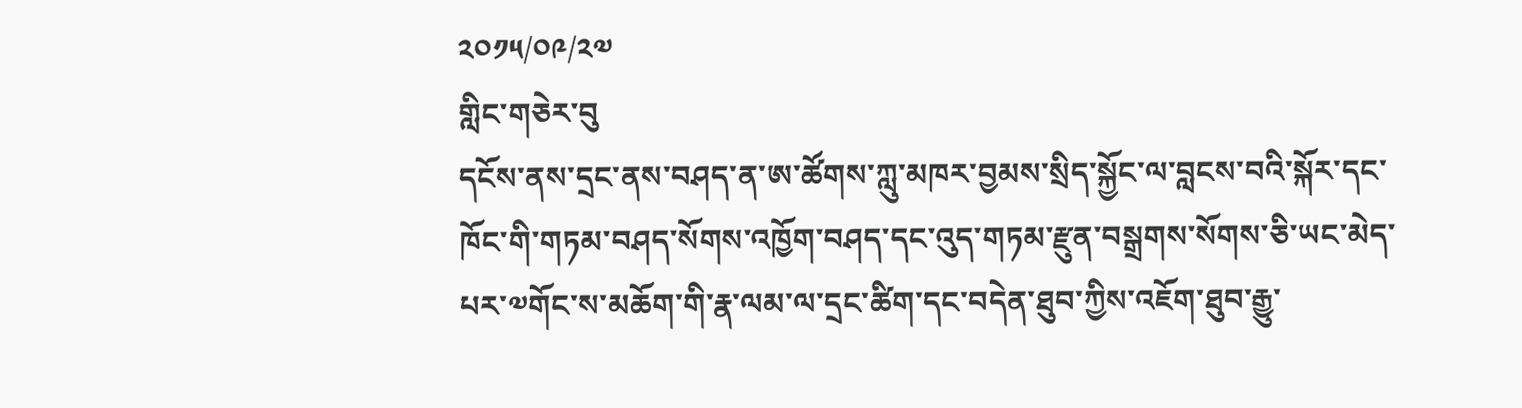༢༠༡༥/༠༩/༢༧
གླིང་གཅེར་བུ
དངོས་ནས་དྲང་ནས་བཤད་ན་ཨ་ཚོགས་ཀླུ་མཁར་བྱམས་སྲིད་སྐྱོང་ལ་བླངས་བའི་སྐོར་དང་ཁོང་གི་གཏམ་བཤད་སོགས་འཁྱོག་བཤད་དང་འུད་གཏམ་རྫུན་བསྒྲགས་སོགས་ཅི་ཡང་མེད་པར་༧གོང་ས་མཆོག་གི་རྣ་ལམ་ལ་དྲང་ཚིག་དང་བདེན་ཐུབ་ཀྱིས་འཇོག་ཐུབ་རྒྱུ་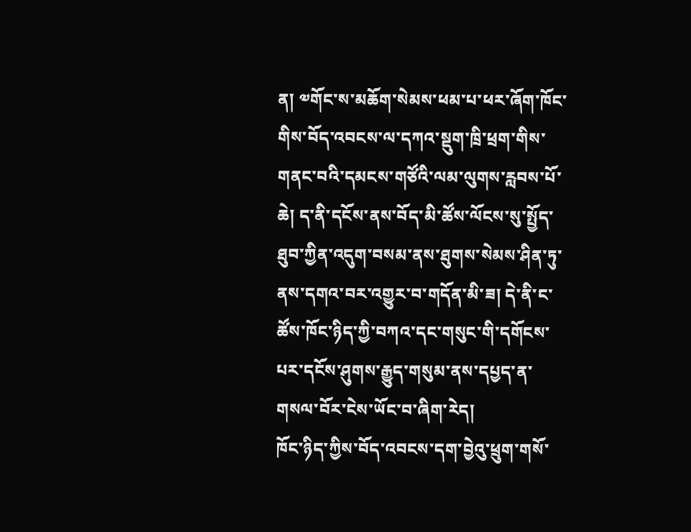ན། ༧གོང་ས་མཆོག་སེམས་ཕམ་པ་ཕར་ཞོག་ཁོང་གིས་བོད་འབངས་ལ་དཀའ་སྡུག་ཁྲི་ཕྲག་གིས་གནང་བའི་དམངས་གཙོའི་ལམ་ལུགས་རླབས་པོ་ཆེ། ད་ནི་དངོས་ནས་བོད་མི་ཚོས་ལོངས་སུ་སྤྱོད་ཐུབ་ཀྱིན་འདུག་བསམ་ནས་ཐུགས་སེམས་ཤིན་ཏུ་ནས་དགའ་བར་འགྱུར་བ་གདོན་མི་ཟ། དེ་ནི་ང་ཚོས་ཁོང་ཉིད་ཀྱི་བཀའ་དང་གསུང་གི་དགོངས་པར་དངོས་ཤུགས་རྒྱུད་གསུམ་ནས་དཔྱད་ན་གསལ་བོར་ངེས་ཡོང་བ་ཞིག་རེད།
ཁོང་ཉིད་ཀྱིས་བོད་འབངས་དག་བྱེའུ་ཕྲུག་གསོ་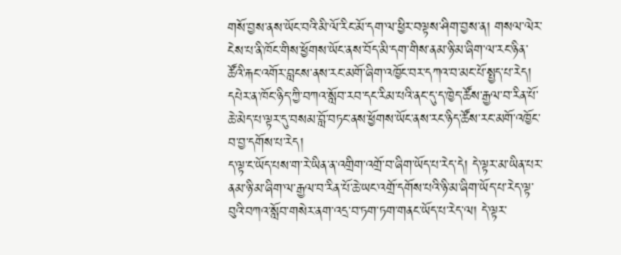གསོ་བྱས་ནས་ཡོང་བའི་མི་ལོ་རིང་མོ་དག་ལ་ཕྱིར་བལྟས་ཤིག་བྱས་ན། གསལ་ལེར་ངེས་པ་ནི་ཁོང་གིས་ཕྱོགས་ཡོང་ནས་བོད་མི་དག་གིས་ནམ་ཉི་མ་ཞིག་ལ་རང་ཉིན་ཚོའི་རྐང་འགོར་བླངས་ནས་རང་མགོ་ཞིག་འཁྱོང་བར་དཀའ་བ་མང་པོ་སྤྱད་པ་རེད། དཔེར་ན་ཁོང་ཉིད་ཀྱི་བཀའ་སློབ་རབ་དང་རིམ་པའི་ནང་དུ་ད་ཁྱེད་ཚོས་རྒྱལ་བ་རིན་པོ་ཆེ་མེད་པ་ལྟར་དུ་བསམ་བློ་བཏང་ནས་ཕྱོགས་ཡོང་ནས་རང་ཉིད་ཚོས་རང་མགོ་འཁྱོང་བ་བྱ་དགོས་པ་རེད།
ད་ལྟ་ང་ཡོད་པས་ག་རེ་ཡིན་ན་འགྲིག་འགྲོ་བ་ཞིག་ཡོད་པ་རེད་དེ། དེ་ལྟར་མ་ཡིན་པར་ནམ་ཉི་མ་ཞིག་ལ་རྒྱལ་བ་རིན་པོ་ཆེ་ཡང་འགྲོ་དགོས་པའི་ཉི་མ་ཞིག་ཡོད་པ་རེད་ལྟ་བུའི་བཀའ་སློབ་གསེར་ནག་འདྲ་བ་ཏག་ཏག་གནང་ཡོད་པ་རེད་ལ། དེ་ལྟར་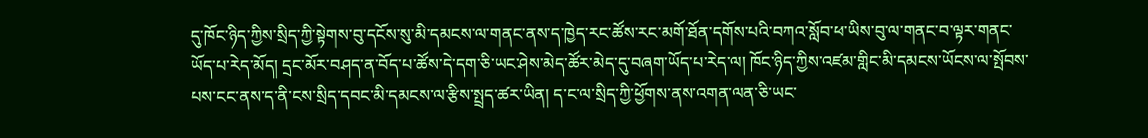དུ་ཁོང་ཉིད་ཀྱིས་སྲིད་ཀྱི་སྟེགས་བུ་དངོས་སུ་མི་དམངས་ལ་གནང་ནས་ད་ཁྱེད་རང་ཚོས་རང་མགོ་ཐོན་དགོས་པའི་བཀའ་སློབ་ཕ་ཡིས་བུ་ལ་གནང་བ་ལྟར་གནང་ཡོད་པ་རེད་མོད། དྲང་མོར་བཤད་ན་བོད་པ་ཚོས་དེ་དག་ཅི་ཡང་ཤེས་མེད་ཚོར་མེད་དུ་བཞག་ཡོད་པ་རེད་ལ། ཁོང་ཉིད་ཀྱིས་འཛམ་གླིང་མི་དམངས་ཡོངས་ལ་སྤོབས་པས་ངང་ནས་ད་ནི་ངས་སྲིད་དབང་མི་དམངས་ལ་རྩིས་སྤྲད་ཚར་ཡིན། ད་ང་ལ་སྲིད་ཀྱི་ཕྱོགས་ནས་འགན་ལན་ཅི་ཡང་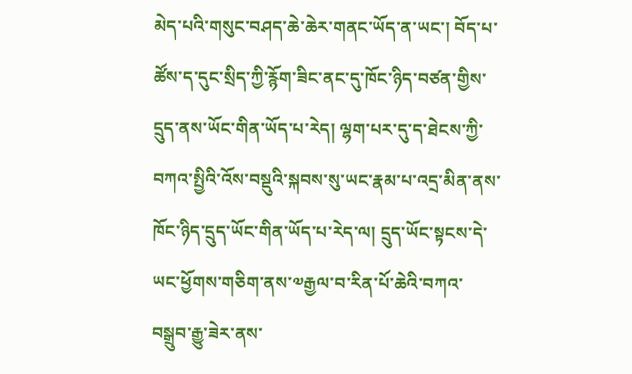མེད་པའི་གསུང་བཤད་ཆེ་ཆེར་གནང་ཡོད་ན་ཡང་། བོད་པ་ཚོས་ད་དུང་སྲིད་ཀྱི་རྙོག་ཟིང་ནང་དུ་ཁོང་ཉིད་བཙན་གྱིས་དྲུད་ནས་ཡོང་གིན་ཡོད་པ་རེད། ལྷག་པར་དུ་ད་ཐེངས་ཀྱི་བཀའ་སྤྱིའི་འོས་བསྡུའི་སྐབས་སུ་ཡང་རྣམ་པ་འདྲ་མིན་ནས་ཁོང་ཉིད་དྲུད་ཡོང་གིན་ཡོད་པ་རེད་ལ། དྲུད་ཡོང་སྟངས་དེ་ཡང་ཕྱོགས་གཅིག་ནས་༧རྒྱལ་བ་རིན་པོ་ཆེའི་བཀའ་བསྒྲུབ་རྒྱུ་ཟེར་ནས་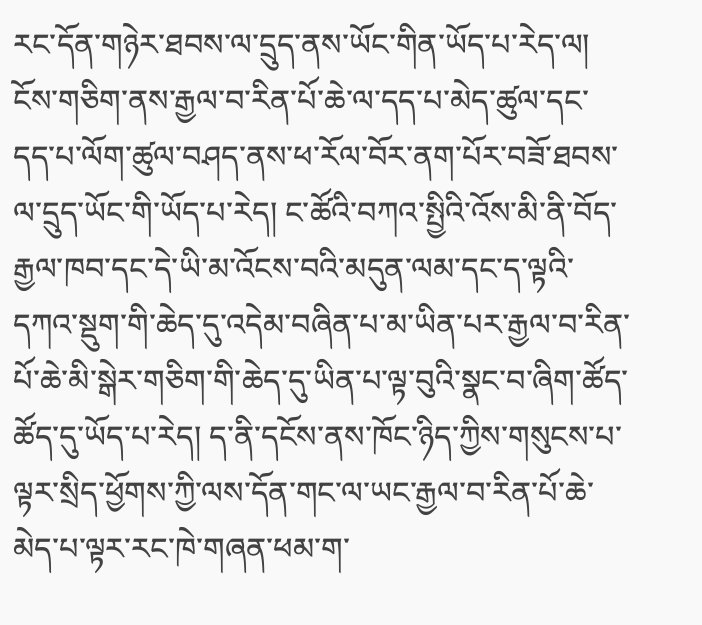རང་དོན་གཉེར་ཐབས་ལ་དྲུད་ནས་ཡོང་གིན་ཡོད་པ་རེད་ལ། ངོས་གཅིག་ནས་རྒྱལ་བ་རིན་པོ་ཆེ་ལ་དད་པ་མེད་ཚུལ་དང་དད་པ་ལོག་ཚུལ་བཤད་ནས་ཕ་རོལ་བོར་ནག་པོར་བཟོ་ཐབས་ལ་དྲུད་ཡོང་གི་ཡོད་པ་རེད། ང་ཚོའི་བཀའ་སྤྱིའི་འོས་མི་ནི་བོད་རྒྱལ་ཁབ་དང་དེ་ཡི་མ་འོངས་བའི་མདུན་ལམ་དང་ད་ལྟའི་དཀའ་སྡུག་གི་ཆེད་དུ་འདེམ་བཞིན་པ་མ་ཡིན་པར་རྒྱལ་བ་རིན་པོ་ཆེ་མི་སྒེར་གཅིག་གི་ཆེད་དུ་ཡིན་པ་ལྟ་བུའི་སྣང་བ་ཞིག་ཚོད་ཚོད་དུ་ཡོད་པ་རེད། ད་ནི་དངོས་ནས་ཁོང་ཉིད་ཀྱིས་གསུངས་པ་ལྟར་སྲིད་ཕྱོགས་ཀྱི་ལས་དོན་གང་ལ་ཡང་རྒྱལ་བ་རིན་པོ་ཆེ་མེད་པ་ལྟར་རང་ཁེ་གཞན་ཕམ་ག་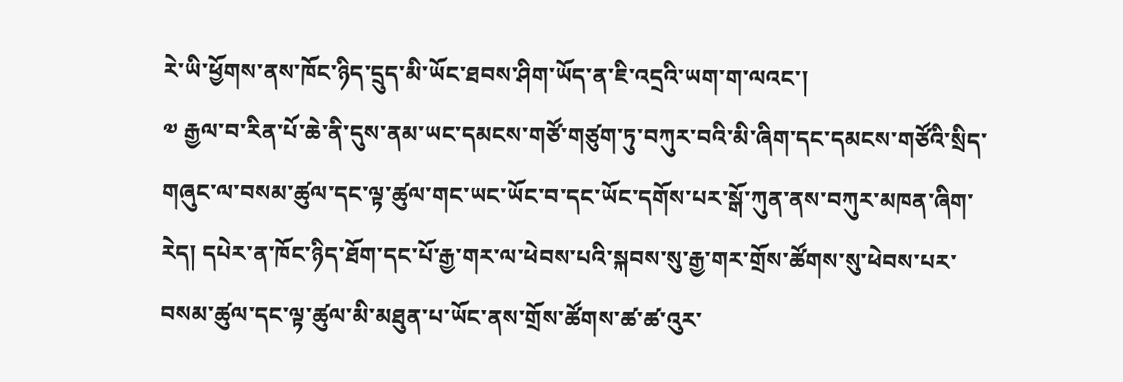རེ་ཡི་ཕྱོགས་ནས་ཁོང་ཉིད་དྲུད་མི་ཡོང་ཐབས་ཤིག་ཡོད་ན་ཇི་འདྲའི་ཡག་ག་ལའང་།
༧ རྒྱལ་བ་རིན་པོ་ཆེ་ནི་དུས་ནམ་ཡང་དམངས་གཙོ་གཙུག་ཏུ་བཀུར་བའི་མི་ཞིག་དང་དམངས་གཙོའི་སྲིད་གཞུང་ལ་བསམ་ཚུལ་དང་ལྟ་ཚུལ་གང་ཡང་ཡོང་བ་དང་ཡོང་དགོས་པར་སྒོ་ཀུན་ནས་བཀུར་མཁན་ཞིག་རེད། དཔེར་ན་ཁོང་ཉིད་ཐོག་དང་པོ་རྒྱ་གར་ལ་ཕེབས་པའི་སྐབས་སུ་རྒྱ་གར་གྲོས་ཚོགས་སུ་ཕེབས་པར་བསམ་ཚུལ་དང་ལྟ་ཚུལ་མི་མཐུན་པ་ཡོང་ནས་གྲོས་ཚོགས་ཚ་ཚ་འུར་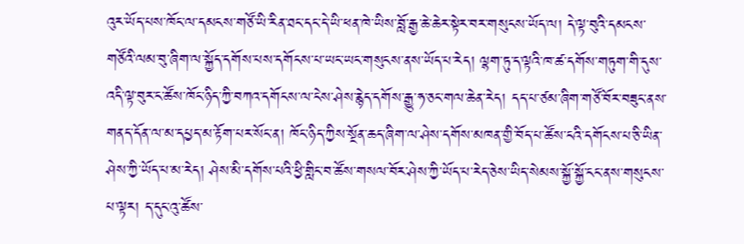འུར་ཡོད་པས་ཁོང་ལ་དམངས་གཙོ་ཡི་རིན་ཐང་དང་དེ་ཡི་ཕན་ཁེ་ཡིས་བློ་རྒྱ་ཆེ་ཆེར་སྟེར་བར་གསུངས་ཡོད་ལ། དེ་ལྟ་བུའི་དམངས་གཙོའི་ལམ་བུ་ཞིག་ལ་སྐྱོད་དགོས་པས་དགོངས་པ་ཡང་ཡང་གསུངས་ནས་ཡོད་པ་རེད། ལྷག་ཏུ་ད་ལྟའི་ཁ་ཚ་དགོས་གཏུག་གི་དུས་འདི་ལྟ་བུར་ང་ཚོས་ཁོང་ཉིད་ཀྱི་བཀའ་དགོངས་ལ་ངེས་ཤེས་རྙེད་དགོས་རྒྱུ་ཧ་ཅང་གལ་ཆེན་རེད། དད་པ་ཙམ་ཞིག་གཙོ་བོར་བཟུང་ནས་གནད་དོན་ལ་མ་དཔྱད་མ་རྟོག་པར་སོང་ན། ཁོང་ཉིད་ཀྱིས་སྔོན་ཆད་ཞིག་ལ་ཤེས་དགོས་མཁན་གྱི་བོད་པ་ཚོས་ངའི་དགོངས་པ་ཅི་ཡིན་ཤེས་ཀྱི་ཡོད་པ་མ་རེད། ཤེས་མི་དགོས་པའི་ཕྱི་གླིང་བ་ཚོས་གསལ་བོར་ཤེས་ཀྱི་ཡོད་པ་རེད་ཅེས་ཡིད་སེམས་སྐྱོ་སྐྱོ་ངང་ནས་གསུངས་པ་ལྟར། ད་དུང་འུ་ཚོས་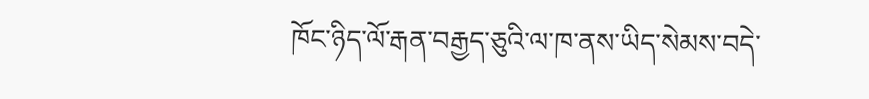ཁོང་ཉིད་ལོ་རྒན་བརྒྱད་ཅུའི་ལ་ཁ་ནས་ཡིད་སེམས་བདེ་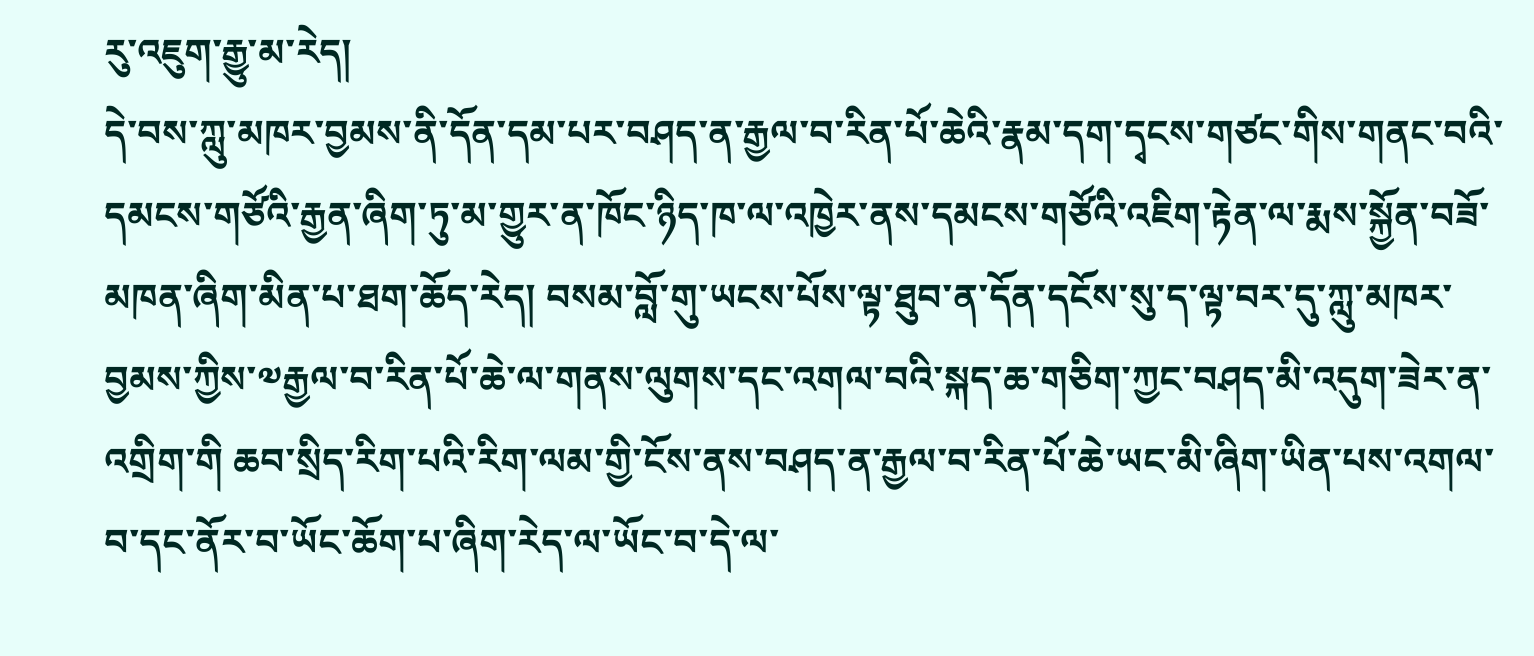རུ་འཇུག་རྒྱུ་མ་རེད།
དེ་བས་ཀླུ་མཁར་བྱམས་ནི་དོན་དམ་པར་བཤད་ན་རྒྱལ་བ་རིན་པོ་ཆེའི་རྣམ་དག་དྭངས་གཙང་གིས་གནང་བའི་དམངས་གཙོའི་རྒྱན་ཞིག་ཏུ་མ་གྱུར་ན་ཁོང་ཉིད་ཁ་ལ་འཁྱེར་ནས་དམངས་གཙོའི་འཇིག་རྟེན་ལ་རྨས་སྐྱོན་བཟོ་མཁན་ཞིག་མིན་པ་ཐག་ཆོད་རེད། བསམ་བློ་གུ་ཡངས་པོས་ལྟ་ཐུབ་ན་དོན་དངོས་སུ་ད་ལྟ་བར་དུ་ཀླུ་མཁར་བྱམས་ཀྱིས་༧རྒྱལ་བ་རིན་པོ་ཆེ་ལ་གནས་ལུགས་དང་འགལ་བའི་སྐད་ཆ་གཅིག་ཀྱང་བཤད་མི་འདུག་ཟེར་ན་འགྲིག་གི ཆབ་སྲིད་རིག་པའི་རིག་ལམ་གྱི་ངོས་ནས་བཤད་ན་རྒྱལ་བ་རིན་པོ་ཆེ་ཡང་མི་ཞིག་ཡིན་པས་འགལ་བ་དང་ནོར་བ་ཡོང་ཆོག་པ་ཞིག་རེད་ལ་ཡོང་བ་དེ་ལ་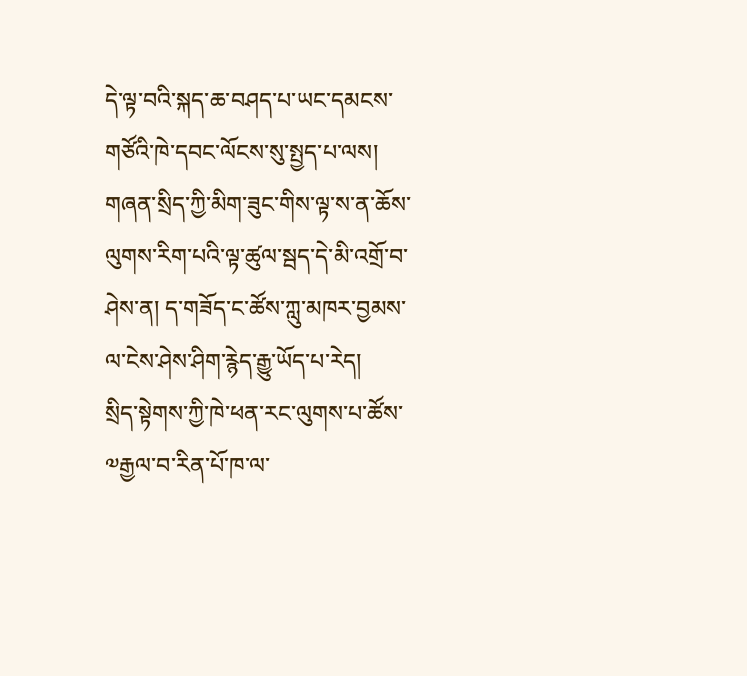དེ་ལྟ་བའི་སྐད་ཆ་བཤད་པ་ཡང་དམངས་གཙོའི་ཁེ་དབང་ལོངས་སུ་སྤྱད་པ་ལས། གཞན་སྲིད་ཀྱི་མིག་ཟུང་གིས་ལྟ་ས་ན་ཆོས་ལུགས་རིག་པའི་ལྟ་ཚུལ་སྦད་དེ་མི་འགྲོ་བ་ཤེས་ན། ད་གཟོད་ང་ཚོས་ཀླུ་མཁར་བྱམས་ལ་ངེས་ཤེས་ཤིག་རྙེད་རྒྱུ་ཡོད་པ་རེད།
སྲིད་སྟེགས་ཀྱི་ཁེ་ཕན་རང་ལུགས་པ་ཚོས་༧རྒྱལ་བ་རིན་པོ་ཁ་ལ་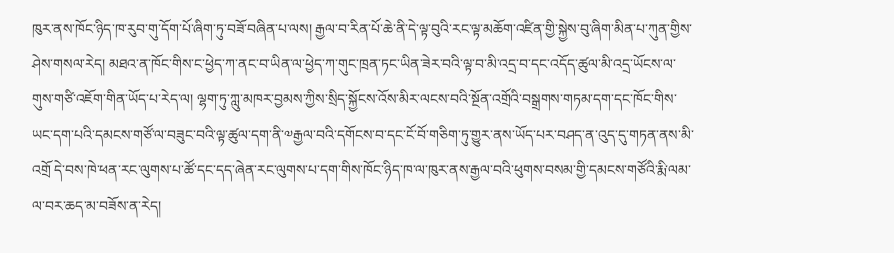ཁུར་ནས་ཁོང་ཉིད་ཁ་རུབ་གུ་དོག་པོ་ཞིག་ཏུ་བཟོ་བཞིན་པ་ལས། རྒྱལ་བ་རིན་པོ་ཆེ་ནི་དེ་ལྟ་བུའི་རང་ལྟ་མཆོག་འཛིན་གྱི་སྐྱེས་བུ་ཞིག་མིན་པ་ཀུན་གྱིས་ཤེས་གསལ་རེད། མཐའ་ན་ཁོང་གིས་ང་ཕྱེད་ཀ་ནང་བ་ཡིན་ལ་ཕྱེད་ཀ་གུང་ཁྲན་ཏང་ཡིན་ཟེར་བའི་ལྟ་བ་མི་འདྲ་བ་དང་འདོད་ཚུལ་མི་འདྲ་ཡོངས་ལ་གུས་གཙི་འཇོག་གིན་ཡོད་པ་རེད་ལ། ལྷག་ཏུ་ཀླུ་མཁར་བྱམས་ཀྱིས་སྲིད་སྐྱོངས་འོས་མིར་ལངས་བའི་སྔོན་འགྲོའི་བསྒྲགས་གཏམ་དག་དང་ཁོང་གིས་ཡང་དག་པའི་དམངས་གཙོ་ལ་བཟུང་བའི་ལྟ་ཚུལ་དག་ནི་༧རྒྱལ་བའི་དགོངས་བ་དང་ངོ་བོ་གཅིག་ཏུ་གྱུར་ནས་ཡོད་པར་བཤད་ན་འུད་དུ་གཏན་ནས་མི་འགྲོ དེ་བས་ཁེ་ཕན་རང་ལུགས་པ་ཚོ་དང་དད་ཞེན་རང་ལུགས་པ་དག་གིས་ཁོང་ཉིད་ཁ་ལ་ཁུར་ནས་རྒྱལ་བའི་ཕུགས་བསམ་གྱི་དམངས་གཙོའི་རྨི་ལམ་ལ་བར་ཆད་མ་བཟོས་ན་རེད།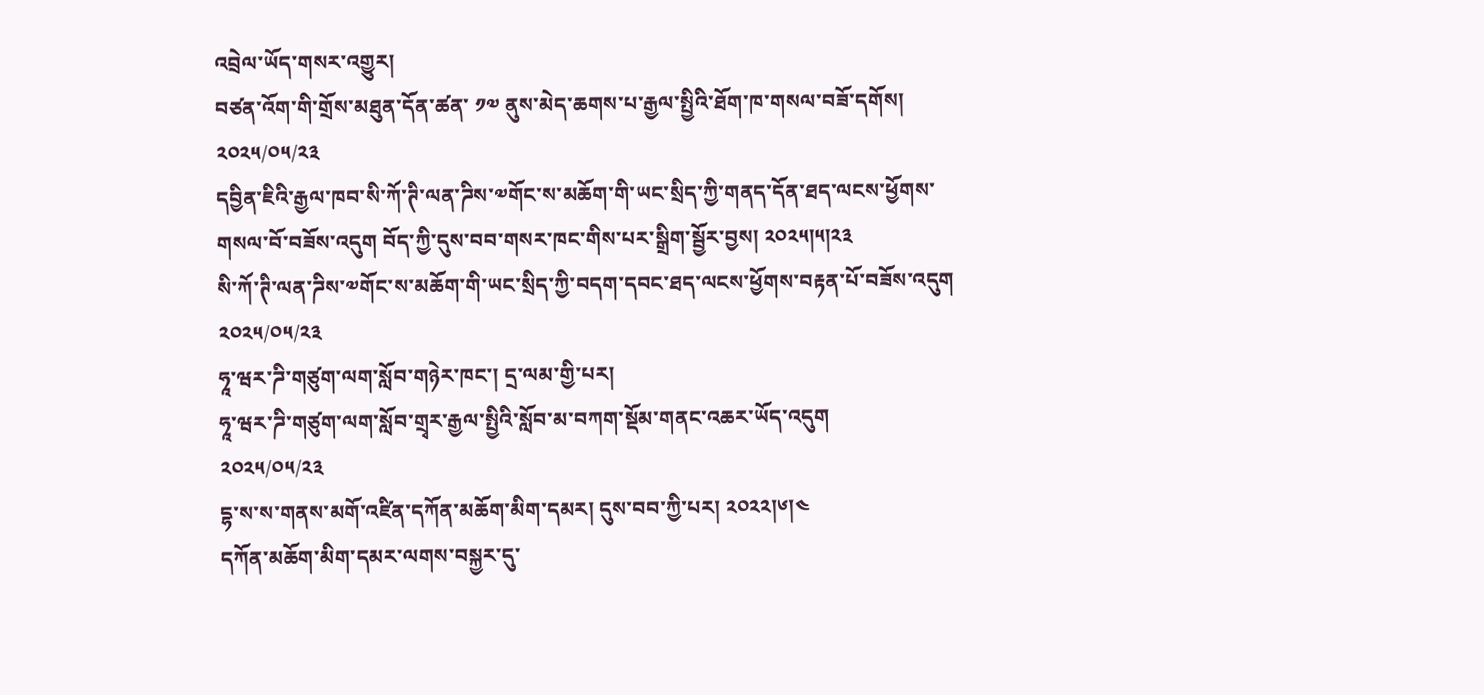འབྲེལ་ཡོད་གསར་འགྱུར།
བཙན་འོག་གི་གྲོས་མཐུན་དོན་ཚན་ ༡༧ ནུས་མེད་ཆགས་པ་རྒྱལ་སྤྱིའི་ཐོག་ཁ་གསལ་བཟོ་དགོས།
༢༠༢༥/༠༥/༢༣
དབྱིན་ཇིའི་རྒྱལ་ཁབ་སི་ཀོ་ཊི་ལན་ཌིས་༧གོང་ས་མཆོག་གི་ཡང་སྲིད་ཀྱི་གནད་དོན་ཐད་ལངས་ཕྱོགས་གསལ་བོ་བཟོས་འདུག བོད་ཀྱི་དུས་བབ་གསར་ཁང་གིས་པར་སྒྲིག་སྦྱོར་བྱས། ༢༠༢༥།༥།༢༣
སི་ཀོ་ཊི་ལན་ཌིས་༧གོང་ས་མཆོག་གི་ཡང་སྲིད་ཀྱི་བདག་དབང་ཐད་ལངས་ཕྱོགས་བརྟན་པོ་བཟོས་འདུག
༢༠༢༥/༠༥/༢༣
ཧཱ་ཝར་ཌི་གཙུག་ལག་སློབ་གཉེར་ཁང་། དྲ་ལམ་གྱི་པར།
ཧཱ་ཝར་ཌི་གཙུག་ལག་སློབ་གྲྭར་རྒྱལ་སྤྱིའི་སློབ་མ་བཀག་སྡོམ་གནང་འཆར་ཡོད་འདུག
༢༠༢༥/༠༥/༢༣
དྷ་ས་ས་གནས་མགོ་འཛིན་དཀོན་མཆོག་མིག་དམར། དུས་བབ་ཀྱི་པར། ༢༠༢༢།༦།༤
དཀོན་མཆོག་མིག་དམར་ལགས་བསྐྱར་དུ་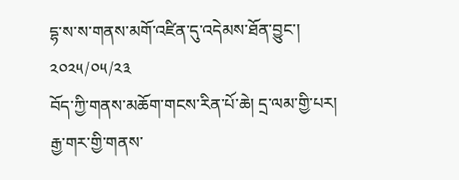དྷ་ས་ས་གནས་མགོ་འཛིན་དུ་འདེམས་ཐོན་བྱུང་།
༢༠༢༥/༠༥/༢༣
བོད་ཀྱི་གནས་མཆོག་གངས་རིན་པོ་ཆེ། དྲ་ལམ་གྱི་པར།
རྒྱ་གར་གྱི་གནས་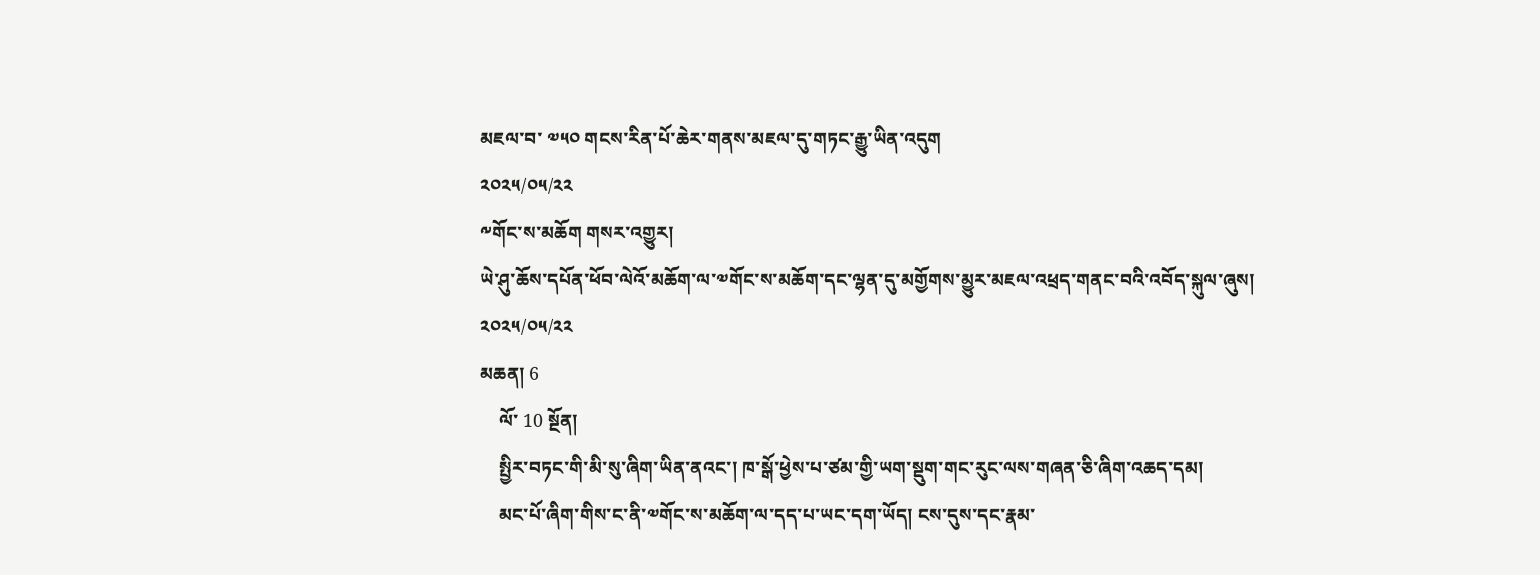མཇལ་བ་ ༧༥༠ གངས་རིན་པོ་ཆེར་གནས་མཇལ་དུ་གཏང་རྒྱུ་ཡིན་འདུག
༢༠༢༥/༠༥/༢༢
༸གོང་ས་མཆོག གསར་འགྱུར།
ཡེ་ཤུ་ཆོས་དཔོན་ཕོབ་ལེའོ་མཆོག་ལ་༧གོང་ས་མཆོག་དང་ལྷན་དུ་མགྱོགས་མྱུར་མཇལ་འཕྲད་གནང་བའི་འབོད་སྐུལ་ཞུས།
༢༠༢༥/༠༥/༢༢
མཆན། 6
    ལོ་ 10 སྔོན།
    སྤྱིར་བཏང་གི་མི་སུ་ཞིག་ཡིན་ནའང་། ཁ་སྒོ་ཕྱེས་པ་ཙམ་གྱི་ཡག་སྡུག་གང་རུང་ལས་གཞན་ཅི་ཞིག་འཆད་དམ།
    མང་པོ་ཞིག་གིས་ང་ནི་༧གོང་ས་མཆོག་ལ་དད་པ་ཡང་དག་ཡོད། ངས་དུས་དང་རྣམ་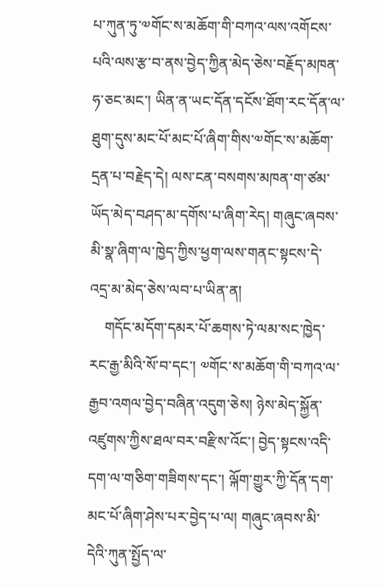པ་ཀུན་ཏུ་༧གོང་ས་མཆོག་གི་བཀའ་ལས་འགོངས་པའི་ལས་རྩ་བ་ནས་བྱེད་ཀྱིན་མེད་ཅེས་བརྗོད་མཁན་ཧ་ཅང་མང་། ཡིན་ན་ཡང་དོན་དངོས་ཐོག་རང་དོན་ལ་ཐུག་དུས་མང་པོ་མང་པོ་ཞིག་གིས་༧གོང་ས་མཆོག་དྲན་པ་བརྗེད་དེ། ལས་ངན་བསགས་མཁན་ག་ཙམ་ཡོད་མེད་བཤད་མ་དགོས་པ་ཞིག་རེད། གཞུང་ཞབས་མི་སྣ་ཞིག་ལ་ཁྱེད་ཀྱིས་ཕྱག་ལས་གནང་སྟངས་དེ་འདྲ་མ་མེད་ཅེས་ལབ་པ་ཡིན་ན།
    གདོང་མདོག་དམར་པོ་ཆགས་ཏེ་ལམ་སང་ཁྱེད་རང་རྒྱ་མིའི་སོ་བ་དང་། ༧གོང་ས་མཆོག་གི་བཀའ་ལ་རྒྱབ་འགལ་བྱེད་བཞིན་འདུག་ཅེས། ཉེས་མེད་སྐྱོན་འཛུགས་ཀྱིས་ཐལ་བར་བརྫིས་འོང་། བྱེད་སྟངས་འདི་དག་ལ་གཅིག་གཟིགས་དང་། ལྐོག་གྱུར་ཀྱི་དོན་དག་མང་པོ་ཞིག་ཤེས་པར་བྱེད་པ་ལ། གཞུང་ཞབས་མི་དེའི་ཀུན་སྤྱོད་ལ་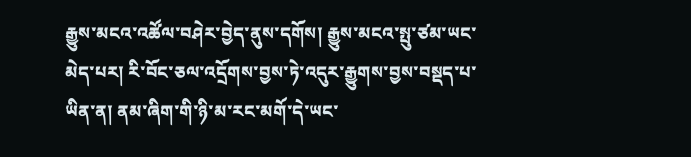རྒྱུས་མངའ་འཚོལ་བཤེར་བྱེད་ནུས་དགོས། རྒྱུས་མངའ་སྤུ་ཙམ་ཡང་མེད་པར། རི་བོང་ཅལ་འདྲོགས་བྱས་ཏེ་འདུར་རྒྱུགས་བྱས་བསྡད་པ་ཡིན་ན། ནམ་ཞིག་གི་ཉི་མ་རང་མགོ་དེ་ཡང་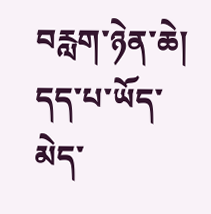བརླག་ཉེན་ཆེ། དད་པ་ཡོད་མེད་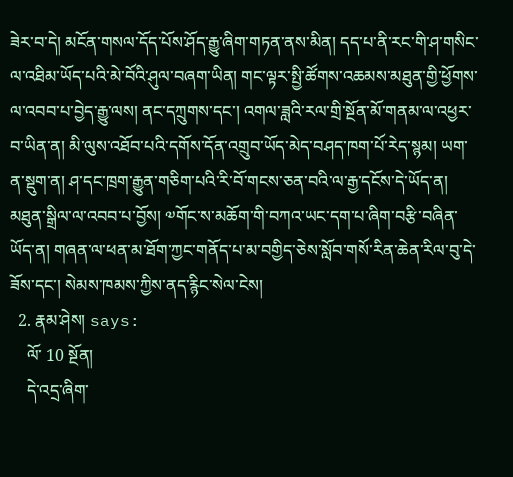ཟེར་བ་དེ། མངོན་གསལ་དོད་པོས་ཤོད་རྒྱུ་ཞིག་གཏན་ནས་མིན། དད་པ་ནི་རང་གི་ཤ་གསིང་ལ་འཐིམ་ཡོད་པའི་མེ་བོའི་ཤུལ་བཞག་ཡིན། གང་ལྟར་སྤྱི་ཚོགས་འཆམས་མཐུན་གྱི་ཕྱོགས་ལ་འབབ་པ་བྱེད་རྒྱུ་ལས། ནང་དཀྲུགས་དང་། འགལ་ཟླའི་རལ་གྲི་སྔོན་མོ་གནམ་ལ་འཕྱར་བ་ཡིན་ན། མི་ལུས་འཐོབ་པའི་དགོས་དོན་འགྲུབ་ཡོད་མེད་བཤད་ཁག་པོ་རེད་སྙམ། ཡག་ན་སྡུག་ན། ཤ་དང་ཁྲག་རྒྱུན་གཅིག་པའི་རི་བོ་གངས་ཅན་བའི་ལ་རྒྱ་དངོས་དེ་ཡོད་ན། མཐུན་སྒྲིལ་ལ་འབབ་པ་བྱོས། ༧གོང་ས་མཆོག་གི་བཀའ་ཡང་དག་པ་ཞིག་བརྩི་བཞིན་ཡོད་ན། གཞན་ལ་ཕན་མ་ཐོག་ཀྱང་གནོད་པ་མ་བགྱིད་ཅེས་སློབ་གསོ་རིན་ཆེན་རིལ་བུ་དེ་ཟོས་དང་། སེམས་ཁམས་ཀྱིས་ནད་རྙིང་སེལ་ངེས།
  2. རྣམ་ཤེས། says:
    ལོ་ 10 སྔོན།
    དེ་འདྲ་ཞིག་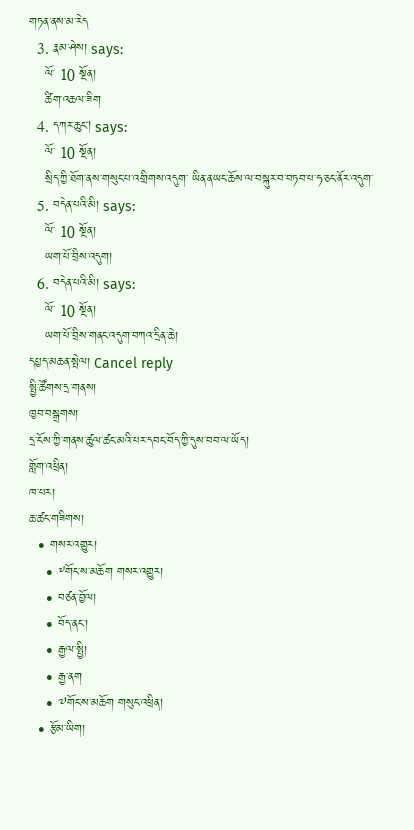གཏན་ནས་མ་རེད
  3. རྣམ་ཤེས། says:
    ལོ་ 10 སྔོན།
    ཚིག་འཆལ་ཟིག
  4. དཀར་ཆུང། says:
    ལོ་ 10 སྔོན།
    སྲིད་ཀྱི་ཐོག་ནས་གསུང་པ་འགྲིགས་འདུག་ ཡིན་ནཡང་ཆོས་ལ་བསྐུར་བ་བཏབ་པ་ཧ་ཅང་ནོར་འདུག་
  5. བདེན་པའི་མི། says:
    ལོ་ 10 སྔོན།
    ཡག་པོ་བྲིས་འདུག།
  6. བདེན་པའི་མི། says:
    ལོ་ 10 སྔོན།
    ཡག་པོ་བྲིས་གནང་འདུག་བཀའ་དྲིན་ཆེ།
དཔྱད་མཆན་སྤེལ། Cancel reply
སྤྱི་ཚོགས་དྲ་གནས།
ཁྱབ་བསྒྲགས།
དྲ་ངོས་ཀྱི་གནས་ཚུལ་ཚང་མའི་པར་དབང་བོད་ཀྱི་དུས་བབ་ལ་ཡོད།
གློག་འཕྲིན།
ཁ་པར།
ཆ་ཚང་གཟིགས།
  • གསར་འགྱུར།
    • ༸གོང་ས་མཆོག གསར་འགྱུར།
    • བཙན་བྱོལ།
    • བོད་ནང་།
    • རྒྱལ་སྤྱི།
    • རྒྱ་ནག
    • ༧གོང་ས་མཆོག གསུང་འཕྲིན།
  • རྩོམ་ཡིག།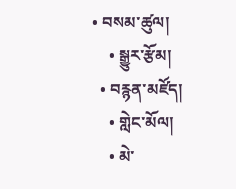• བསམ་ཚུལ།
    • སྒྱུར་རྩོམ།
  • བརྙན་མཛོད།
    • གླེང་མོལ།
    • མེ་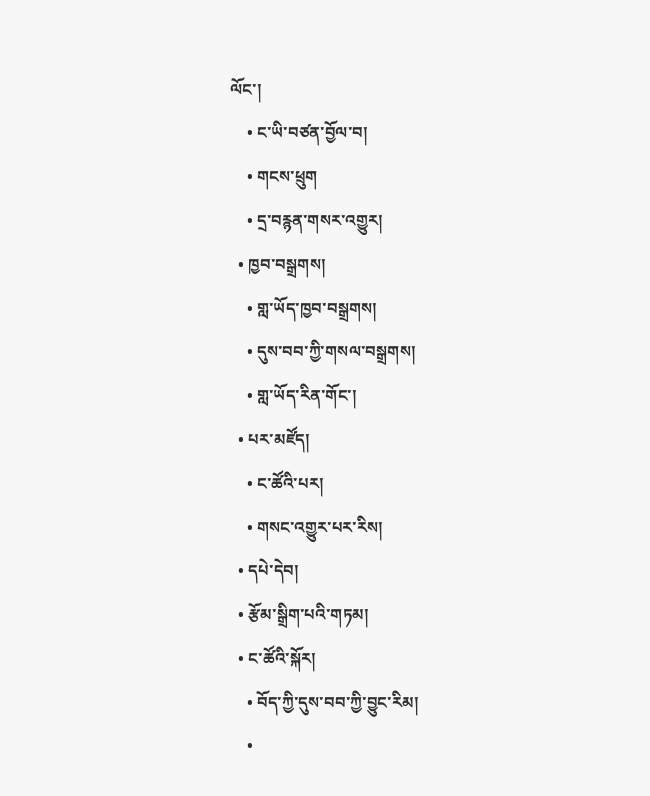ལོང་།
    • ང་ཡི་བཙན་བྱོལ་བ།
    • གངས་ཕྲུག
    • དྲ་བརྙན་གསར་འགྱུར།
  • ཁྱབ་བསྒྲགས།
    • གླ་ཡོད་ཁྱབ་བསྒྲགས།
    • དུས་བབ་ཀྱི་གསལ་བསྒྲགས།
    • གླ་ཡོད་རིན་གོང་།
  • པར་མཛོད།
    • ང་ཚོའི་པར།
    • གསང་འགྱུར་པར་རིས།
  • དཔེ་དེབ།
  • རྩོམ་སྒྲིག་པའི་གཏམ།
  • ང་ཚོའི་སྐོར།
    • བོད་ཀྱི་དུས་བབ་ཀྱི་བྱུང་རིམ།
    •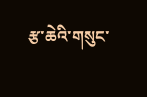རྩ་ཆེའི་གསུང་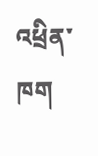འཕྲིན་ཁག